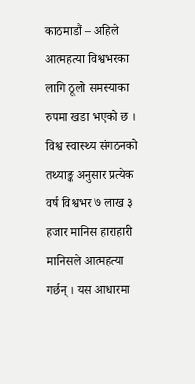काठमाडौं – अहिले आत्महत्या विश्वभरका लागि ठूलो समस्याका रुपमा खडा भएको छ । विश्व स्वास्थ्य संगठनको तथ्याङ्क अनुसार प्रत्येक वर्ष विश्वभर ७ लाख ३ हजार मानिस हाराहारी मानिसले आत्महत्या गर्छन् । यस आधारमा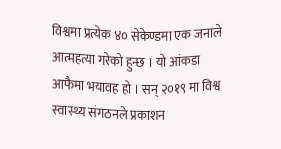विश्वमा प्रत्येक ४० सेकेण्डमा एक जनाले आत्महत्या गरेको हुन्छ । यो आंकडा आफैमा भयावह हो । सन् २०१९ मा विश्व स्वास्थ्य संगठनले प्रकाशन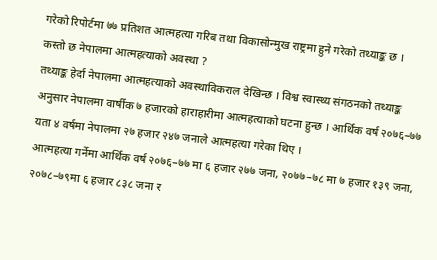गरेको रिपोर्टमा ७७ प्रतिशत आत्महत्या गरिब तथा विकासोन्मुख राष्ट्रमा हुने गरेको तथ्याङ्क छ ।
कस्तो छ नेपालमा आत्महत्याको अवस्था ?
तथ्याङ्क हेर्दा नेपालमा आत्महत्याको अवस्थाविकराल देखिन्छ । विश्व स्वास्थ्य संगठनको तथ्याङ्क अनुसार नेपालमा वार्षीक ७ हजारको हाराहारीमा आत्महत्याको घटना हुन्छ । आर्थिक वर्ष २०७६–७७ यता ४ वर्षमा नेपालमा २७ हजार २४७ जनाले आत्महत्या गरेका थिए ।
आत्महत्या गर्नेमा आर्थिक वर्ष २०७६–७७ मा ६ हजार २७७ जना, २०७७–७८ मा ७ हजार १३९ जना, २०७८–७९मा ६ हजार ८३८ जना र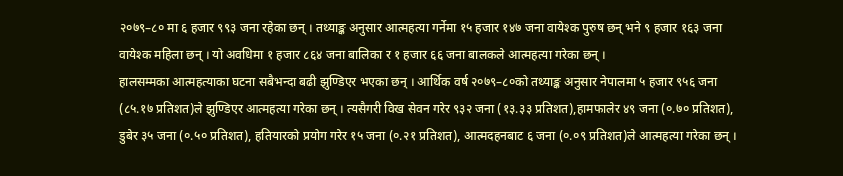२०७९–८० मा ६ हजार ९९३ जना रहेका छन् । तथ्याङ्क अनुसार आत्महत्या गर्नेमा १५ हजार १४७ जना वायेश्क पुरुष छन् भने ९ हजार १६३ जना वायेश्क महिला छन् । यो अवधिमा १ हजार ८६४ जना बालिका र १ हजार ६६ जना बालकले आत्महत्या गरेका छन् ।
हालसम्मका आत्महत्याका घटना सबैभन्दा बढी झुण्डिएर भएका छन् । आर्थिक वर्ष २०७९–८०को तथ्याङ्क अनुसार नेपालमा ५ हजार ९५६ जना (८५.१७ प्रतिशत)ले झुण्डिएर आत्महत्या गरेका छन् । त्यसैगरी विख सेवन गरेर ९३२ जना (१३.३३ प्रतिशत),हामफालेर ४९ जना (०.७० प्रतिशत), डुबेर ३५ जना (०.५० प्रतिशत), हतियारको प्रयोग गरेर १५ जना (०.२१ प्रतिशत), आत्मदहनबाट ६ जना (०.०९ प्रतिशत)ले आत्महत्या गरेका छन् ।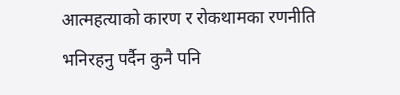आत्महत्याको कारण र रोकथामका रणनीति
भनिरहनु पर्दैन कुनै पनि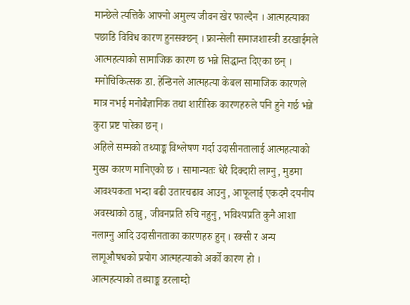मान्छेले त्यत्तिकै आफ्नो अमुल्य जीवन खेर फाल्दैन । आत्महत्याका पछाडि विविध कारण हुनसक्छन् । फ्रान्सेली समाजशास्त्री डरखाईमले आत्महत्याको सामाजिक कारण छ भन्ने सिद्धान्त दिएका छन् । मनोचिकित्सक डा. हेन्डिनले आत्महत्या केबल सामाजिक कारणले मात्र नभई मनोबैज्ञानिक तथा शारीरिक कारणहरुले पनि हुने गर्छ भन्ने कुरा प्रष्ट पारेका छन् ।
अहिले सम्मको तथ्याङ्क विश्लेषण गर्दा उदासीनतालाई आत्महत्याको मुख्य कारण मानिएको छ । सामान्यतः धेरै दिक्दारी लाग्नु, मुडमा आवश्यकता भन्दा बढी उतारचढाव आउनु, आफूलाई एकदमै दयनीय अवस्थाको ठान्नु, जीवनप्रति रुचि नहुनु, भविश्यप्रति कुनै आशा नलाग्नु आदि उदासीनताका कारणहरु हुन् । रक्सी र अन्य लागूऔषधको प्रयोग आत्महत्याको अर्को कारण हो ।
आत्महत्याको तथ्याङ्क डरलाग्दो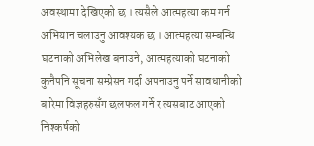अवस्थामा देखिएको छ । त्यसैले आत्महत्या कम गर्न अभियान चलाउनु आवश्यक छ । आत्महत्या सम्बन्धि घटनाको अभिलेख बनाउने, आत्महत्याको घटनाको कुनैपनि सूचना सम्प्रेसन गर्दा अपनाउनु पर्ने सावधानीको बारेमा विज्ञहरुसँग छलफल गर्ने र त्यसबाट आएको निश्कर्षको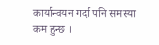कार्यान्वयन गर्दा पनि समस्या कम हुन्छ ।